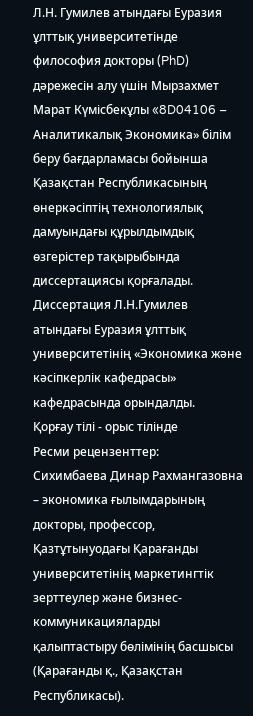Л.Н. Гумилев атындағы Еуразия ұлттық университетінде философия докторы (PhD) дәрежесін алу үшін Мырзахмет Марат Күмісбекұлы «8D04106 – Аналитикалық Экономика» білім беру бағдарламасы бойынша Қазақстан Республикасының өнеркәсіптің технологиялық дамуындағы құрылдымдық өзгерістер тақырыбында диссертациясы қорғалады.
Диссертация Л.Н.Гумилев атындағы Еуразия ұлттық университетінің «Экономика және кәсіпкерлік кафедрасы» кафедрасында орындалды.
Қорғау тілі - орыс тілінде
Ресми рецензенттер:
Сихимбаева Динар Рахмангазовна – экономика ғылымдарының докторы, профессор, Қазтұтынуодағы Қарағанды университетінің маркетингтік зерттеулер және бизнес-коммуникацияларды қалыптастыру бөлімінің басшысы (Қарағанды қ., Қазақстан Республикасы).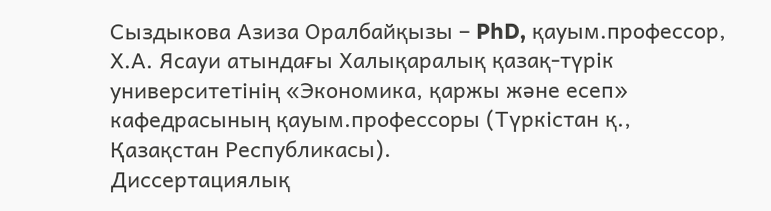Сыздыкова Азиза Оралбайқызы – PhD, қауым.профессор, Х.А. Ясауи атындағы Халықаралық қазақ-түрік университетінің «Экономика, қаржы және есеп» кафедрасының қауым.профессоры (Түркістан қ., Қазақстан Республикасы).
Диссертациялық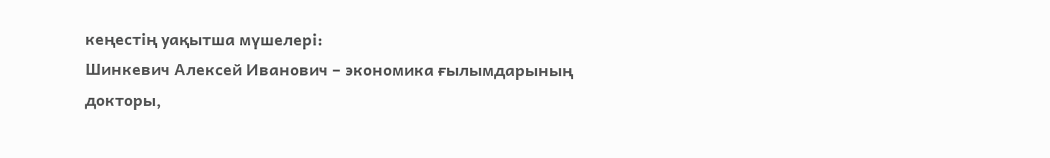кеңестің уақытша мүшелері:
Шинкевич Алексей Иванович – экономика ғылымдарының докторы,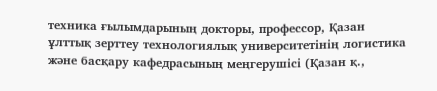техника ғылымдарының докторы, профессор, Қазан ұлттық зерттеу технологиялық университетінің логистика және басқару кафедрасының меңгерушісі (Қазан қ.,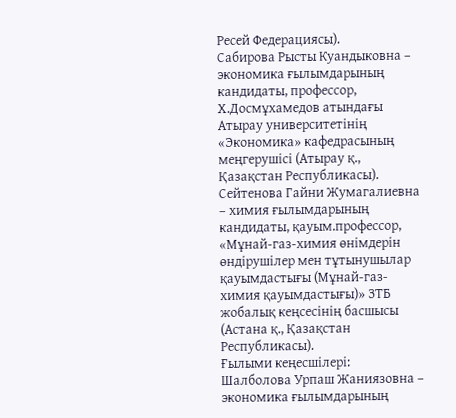Ресей Федерациясы).
Сабирова Рысты Куандыковна – экономика ғылымдарының кандидаты, профессор, Х.Досмұхамедов атындағы Атырау университетінің «Экономика» кафедрасының меңгерушісі (Атырау қ., Қазақстан Республикасы).
Сейтенова Гайни Жумагалиевна – химия ғылымдарының кандидаты, қауым.профессор, «Мұнай-газ-химия өнімдерін өндірушілер мен тұтынушылар қауымдастығы (Мұнай-газ-химия қауымдастығы)» ЗТБ жобалық кеңсесінің басшысы (Астана қ., Қазақстан Республикасы).
Ғылыми кеңесшілері:
Шалболова Урпаш Жаниязовна – экономика ғылымдарының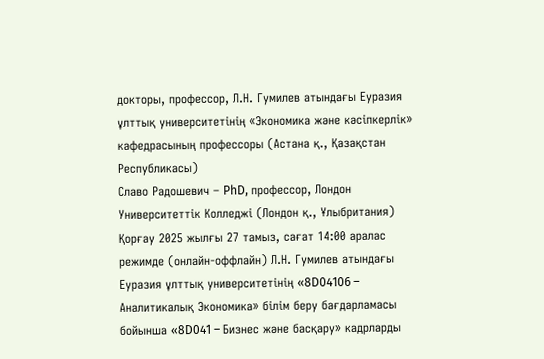докторы, профессор, Л.Н. Гумилев атындағы Еуразия ұлттық университетінің «Экономика және кәсіпкерлік» кафедрасының профессоры (Астана қ., Қазақстан Республикасы)
Славо Радошевич – PhD, профессор, Лондон Университеттік Колледжі (Лондон қ., Ұлыбритания)
Қорғау 2025 жылғы 27 тамыз, сағат 14:00 аралас режимде (онлайн-оффлайн) Л.Н. Гумилев атындағы Еуразия ұлттық университетінің «8D04106 – Аналитикалық Экономика» білім беру бағдарламасы бойынша «8D041 – Бизнес және басқару» кадрларды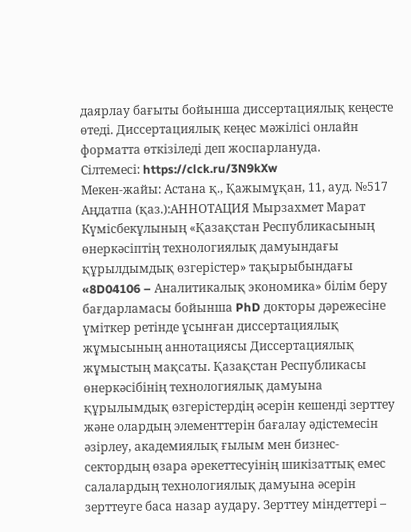даярлау бағыты бойынша диссертациялық кеңесте өтеді. Диссертациялық кеңес мәжілісі онлайн форматта өткізіледі деп жоспарлануда.
Сілтемесі: https://clck.ru/3N9kXw
Мекен-жайы: Астана қ., Қажымұқан, 11, ауд. №517
Аңдатпа (қаз.):АННОТАЦИЯ Мырзахмет Марат Күмісбекұлының «Қазақстан Республикасының өнеркәсіптің технологиялық дамуындағы құрылдымдық өзгерістер» тақырыбындағы «8D04106 – Аналитикалық экономика» білім беру бағдарламасы бойынша PhD докторы дәрежесіне үміткер ретінде ұсынған диссертациялық жұмысының аннотациясы Диссертациялық жұмыстың мақсаты. Қазақстан Республикасы өнеркәсібінің технологиялық дамуына құрылымдық өзгерістердің әсерін кешенді зерттеу және олардың элементтерін бағалау әдістемесін әзірлеу, академиялық ғылым мен бизнес-сектордың өзара әрекеттесуінің шикізаттық емес салалардың технологиялық дамуына әсерін зерттеуге баса назар аудару. Зерттеу міндеттері –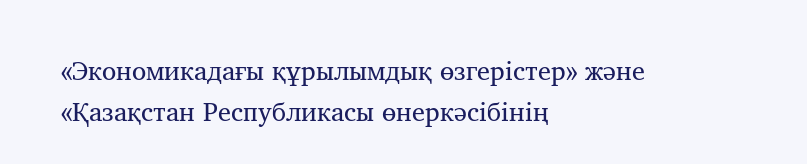«Экономикадағы құрылымдық өзгерістер» және «Қазақстан Республикасы өнеркәсібінің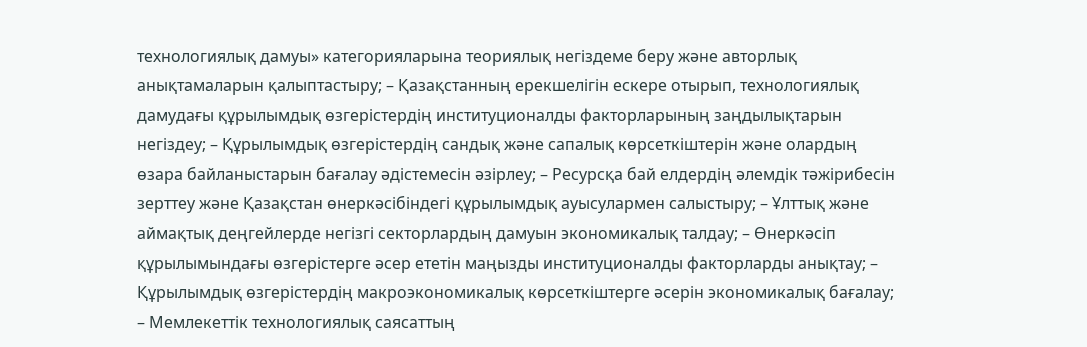технологиялық дамуы» категорияларына теориялық негіздеме беру және авторлық анықтамаларын қалыптастыру; – Қазақстанның ерекшелігін ескере отырып, технологиялық дамудағы құрылымдық өзгерістердің институционалды факторларының заңдылықтарын негіздеу; – Құрылымдық өзгерістердің сандық және сапалық көрсеткіштерін және олардың өзара байланыстарын бағалау әдістемесін әзірлеу; – Ресурсқа бай елдердің әлемдік тәжірибесін зерттеу және Қазақстан өнеркәсібіндегі құрылымдық ауысулармен салыстыру; – Ұлттық және аймақтық деңгейлерде негізгі секторлардың дамуын экономикалық талдау; – Өнеркәсіп құрылымындағы өзгерістерге әсер ететін маңызды институционалды факторларды анықтау; – Құрылымдық өзгерістердің макроэкономикалық көрсеткіштерге әсерін экономикалық бағалау; – Мемлекеттік технологиялық саясаттың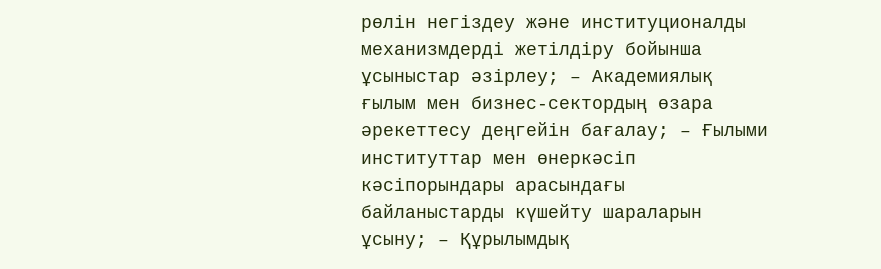рөлін негіздеу және институционалды механизмдерді жетілдіру бойынша ұсыныстар әзірлеу; – Академиялық ғылым мен бизнес-сектордың өзара әрекеттесу деңгейін бағалау; – Ғылыми институттар мен өнеркәсіп кәсіпорындары арасындағы байланыстарды күшейту шараларын ұсыну; – Құрылымдық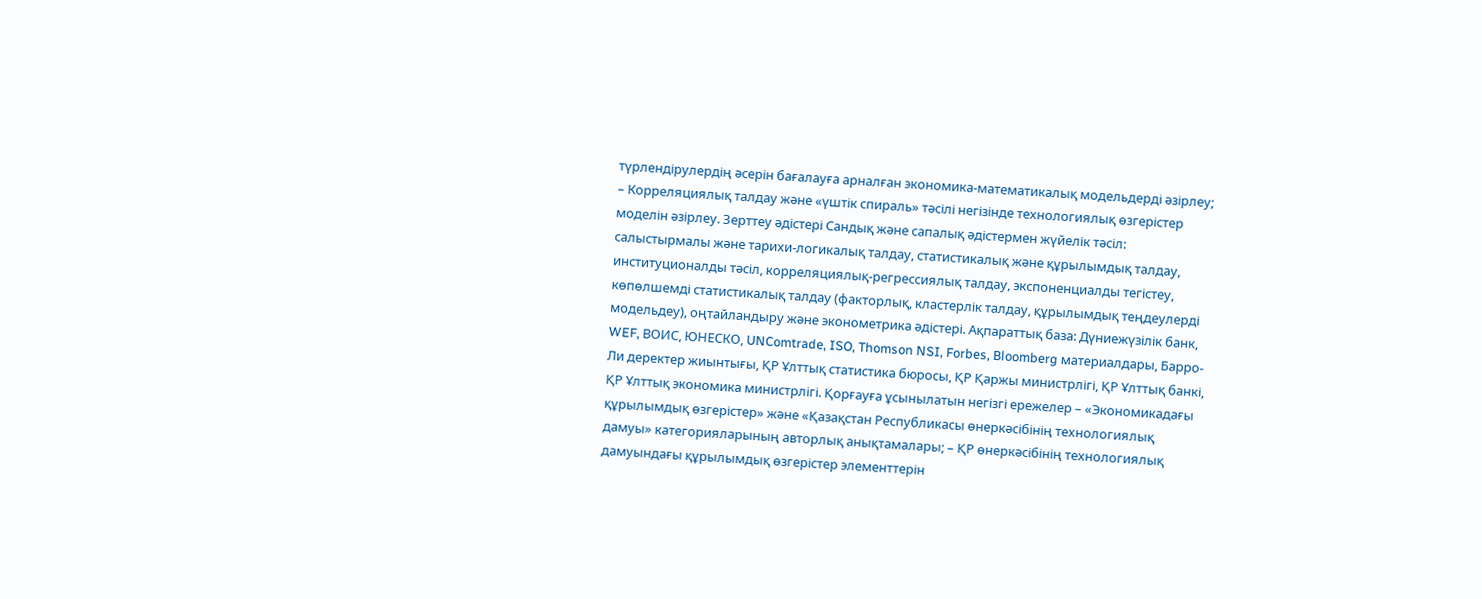түрлендірулердің әсерін бағалауға арналған экономика-математикалық модельдерді әзірлеу; – Корреляциялық талдау және «үштік спираль» тәсілі негізінде технологиялық өзгерістер моделін әзірлеу. Зерттеу әдістері Сандық және сапалық әдістермен жүйелік тәсіл: салыстырмалы және тарихи-логикалық талдау, статистикалық және құрылымдық талдау, институционалды тәсіл, корреляциялық-регрессиялық талдау, экспоненциалды тегістеу, көпөлшемді статистикалық талдау (факторлық, кластерлік талдау, құрылымдық теңдеулерді модельдеу), оңтайландыру және эконометрика әдістері. Ақпараттық база: Дүниежүзілік банк, WEF, ВОИС, ЮНЕСКО, UNComtrade, ISO, Thomson NSI, Forbes, Bloomberg материалдары, Барро-Ли деректер жиынтығы, ҚР Ұлттық статистика бюросы, ҚР Қаржы министрлігі, ҚР Ұлттық банкі, ҚР Ұлттық экономика министрлігі. Қорғауға ұсынылатын негізгі ережелер – «Экономикадағы құрылымдық өзгерістер» және «Қазақстан Республикасы өнеркәсібінің технологиялық дамуы» категорияларының авторлық анықтамалары; – ҚР өнеркәсібінің технологиялық дамуындағы құрылымдық өзгерістер элементтерін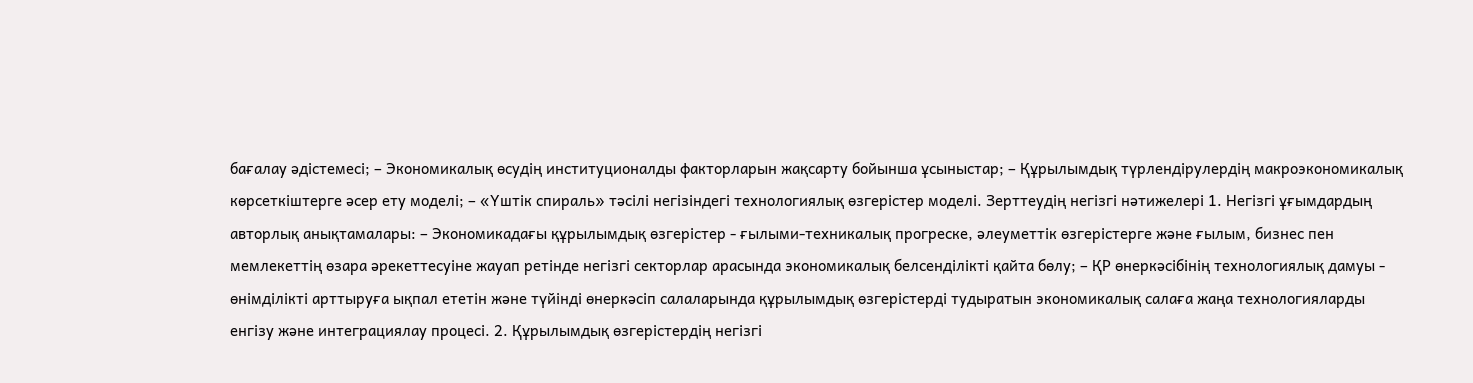бағалау әдістемесі; – Экономикалық өсудің институционалды факторларын жақсарту бойынша ұсыныстар; – Құрылымдық түрлендірулердің макроэкономикалық көрсеткіштерге әсер ету моделі; – «Үштік спираль» тәсілі негізіндегі технологиялық өзгерістер моделі. Зерттеудің негізгі нәтижелері 1. Негізгі ұғымдардың авторлық анықтамалары: – Экономикадағы құрылымдық өзгерістер - ғылыми-техникалық прогреске, әлеуметтік өзгерістерге және ғылым, бизнес пен мемлекеттің өзара әрекеттесуіне жауап ретінде негізгі секторлар арасында экономикалық белсенділікті қайта бөлу; – ҚР өнеркәсібінің технологиялық дамуы - өнімділікті арттыруға ықпал ететін және түйінді өнеркәсіп салаларында құрылымдық өзгерістерді тудыратын экономикалық салаға жаңа технологияларды енгізу және интеграциялау процесі. 2. Құрылымдық өзгерістердің негізгі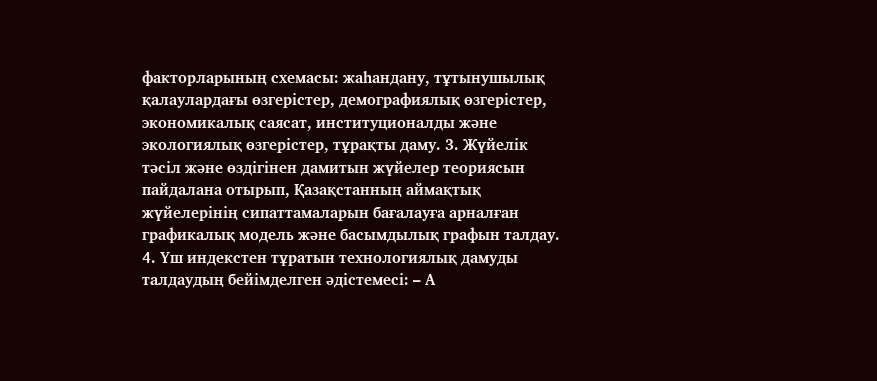факторларының схемасы: жаһандану, тұтынушылық қалаулардағы өзгерістер, демографиялық өзгерістер, экономикалық саясат, институционалды және экологиялық өзгерістер, тұрақты даму. 3. Жүйелік тәсіл және өздігінен дамитын жүйелер теориясын пайдалана отырып, Қазақстанның аймақтық жүйелерінің сипаттамаларын бағалауға арналған графикалық модель және басымдылық графын талдау. 4. Үш индекстен тұратын технологиялық дамуды талдаудың бейімделген әдістемесі: – А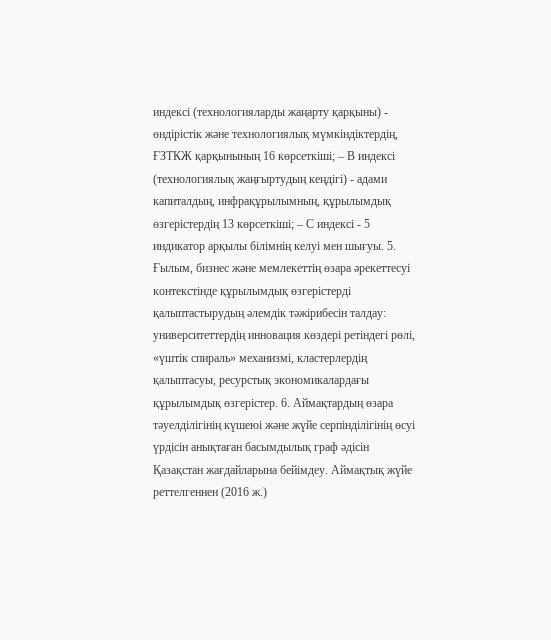индексі (технологияларды жаңарту қарқыны) - өндірістік және технологиялық мүмкіндіктердің, ҒЗТКЖ қарқынының 16 көрсеткіші; – В индексі (технологиялық жаңғыртудың кеңдігі) - адами капиталдың, инфрақұрылымның, құрылымдық өзгерістердің 13 көрсеткіші; – С индексі - 5 индикатор арқылы білімнің келуі мен шығуы. 5. Ғылым, бизнес және мемлекеттің өзара әрекеттесуі контекстінде құрылымдық өзгерістерді қалыптастырудың әлемдік тәжірибесін талдау: университеттердің инновация көздері ретіндегі рөлі, «үштік спираль» механизмі, кластерлердің қалыптасуы, ресурстық экономикалардағы құрылымдық өзгерістер. 6. Аймақтардың өзара тәуелділігінің күшеюі және жүйе серпінділігінің өсуі үрдісін анықтаған басымдылық граф әдісін Қазақстан жағдайларына бейімдеу. Аймақтық жүйе реттелгеннен (2016 ж.)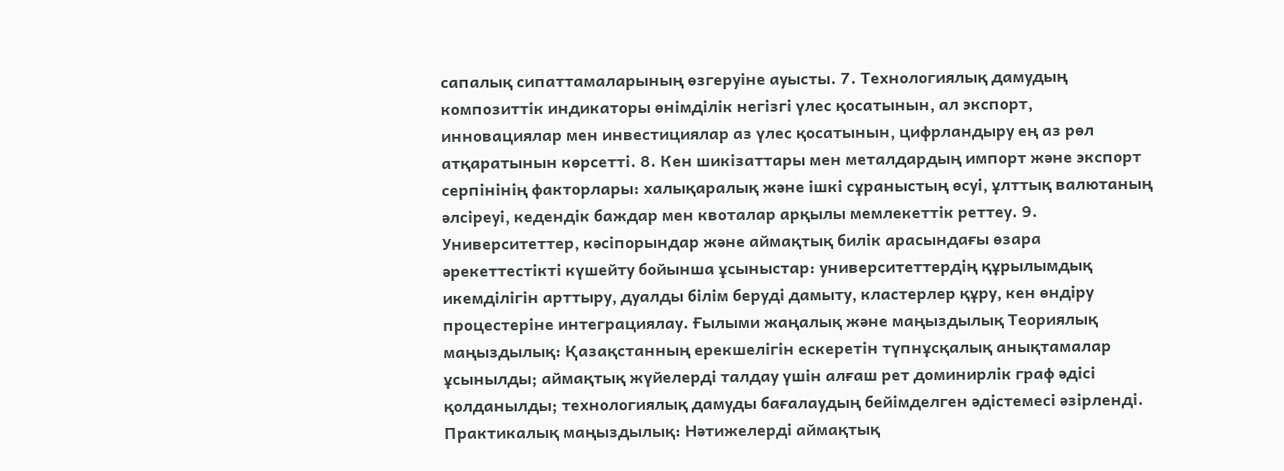сапалық сипаттамаларының өзгеруіне ауысты. 7. Технологиялық дамудың композиттік индикаторы өнімділік негізгі үлес қосатынын, ал экспорт, инновациялар мен инвестициялар аз үлес қосатынын, цифрландыру ең аз рөл атқаратынын көрсетті. 8. Кен шикізаттары мен металдардың импорт және экспорт серпінінің факторлары: халықаралық және ішкі сұраныстың өсуі, ұлттық валютаның әлсіреуі, кедендік баждар мен квоталар арқылы мемлекеттік реттеу. 9. Университеттер, кәсіпорындар және аймақтық билік арасындағы өзара әрекеттестікті күшейту бойынша ұсыныстар: университеттердің құрылымдық икемділігін арттыру, дуалды білім беруді дамыту, кластерлер құру, кен өндіру процестеріне интеграциялау. Ғылыми жаңалық және маңыздылық Теориялық маңыздылық: Қазақстанның ерекшелігін ескеретін түпнұсқалық анықтамалар ұсынылды; аймақтық жүйелерді талдау үшін алғаш рет доминирлік граф әдісі қолданылды; технологиялық дамуды бағалаудың бейімделген әдістемесі әзірленді. Практикалық маңыздылық: Нәтижелерді аймақтық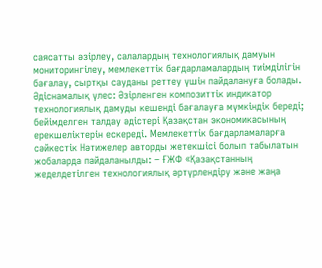саясатты әзірлеу, салалардың технологиялық дамуын мониторингілеу, мемлекеттік бағдарламалардың тиімділігін бағалау, сыртқы сауданы реттеу үшін пайдалануға болады. Әдіснамалық үлес: Әзірленген композиттік индикатор технологиялық дамуды кешенді бағалауға мүмкіндік береді; бейімделген талдау әдістері Қазақстан экономикасының ерекшеліктерін ескереді. Мемлекеттік бағдарламаларға сәйкестік Нәтижелер авторды жетекшісі болып табылатын жобаларда пайдаланылды: – ҒЖФ «Қазақстанның жеделдетілген технологиялық әртүрлендіру және жаңа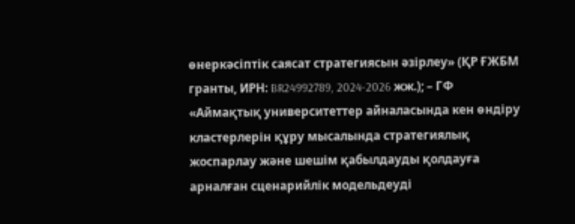өнеркәсіптік саясат стратегиясын әзірлеу» (ҚР ҒЖБМ гранты, ИРН: BR24992789, 2024-2026 жж.); – ГФ «Аймақтық университеттер айналасында кен өндіру кластерлерін құру мысалында стратегиялық жоспарлау және шешім қабылдауды қолдауға арналған сценарийлік модельдеуді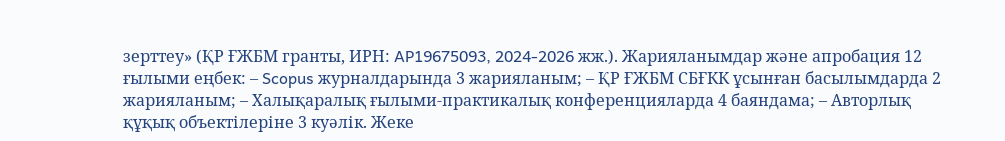зерттеу» (ҚР ҒЖБМ гранты, ИРН: AP19675093, 2024-2026 жж.). Жарияланымдар және апробация 12 ғылыми еңбек: – Scopus журналдарында 3 жарияланым; – ҚР ҒЖБМ СБҒКК ұсынған басылымдарда 2 жарияланым; – Халықаралық ғылыми-практикалық конференцияларда 4 баяндама; – Авторлық құқық объектілеріне 3 куәлік. Жеке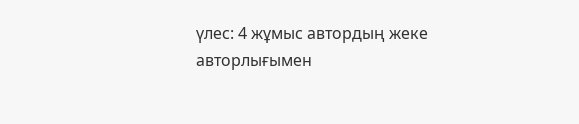үлес: 4 жұмыс автордың жеке авторлығымен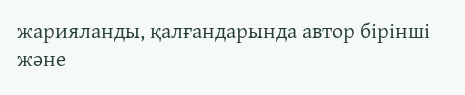жарияланды, қалғандарында автор бірінші және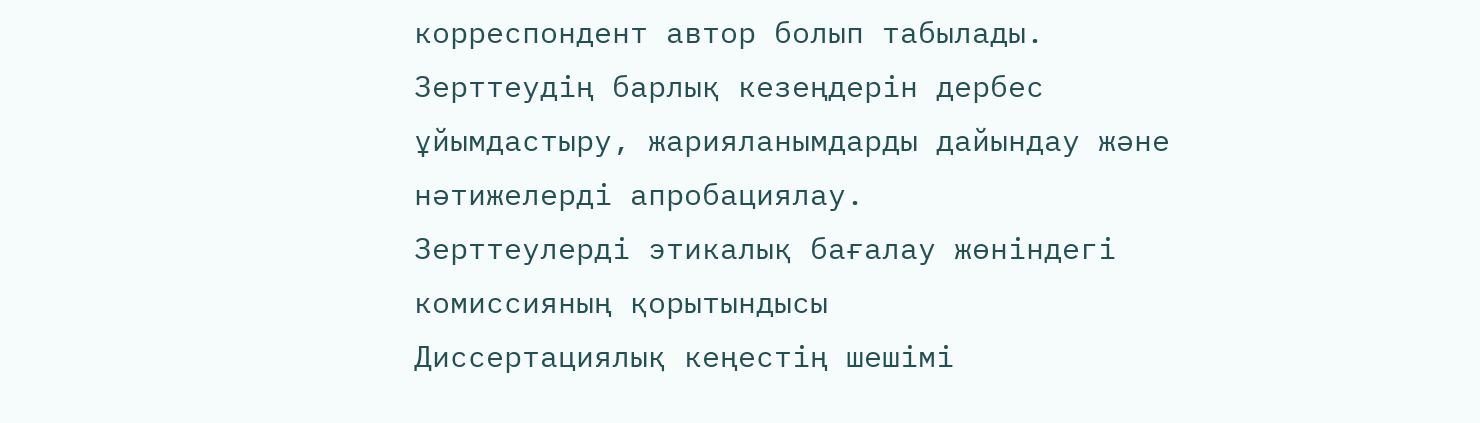корреспондент автор болып табылады. Зерттеудің барлық кезеңдерін дербес ұйымдастыру, жарияланымдарды дайындау және нәтижелерді апробациялау.
Зерттеулерді этикалық бағалау жөніндегі комиссияның қорытындысы
Диссертациялық кеңестің шешімі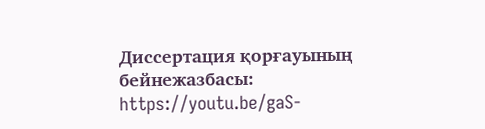Диссертация қорғауының бейнежазбасы: https://youtu.be/gaS-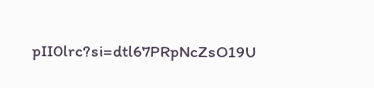pII0lrc?si=dtl67PRpNcZsO19U